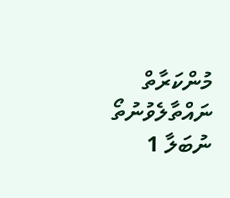މުންކަރާތް ނައްތާލެވުނުތޯ ނުބަލާ 1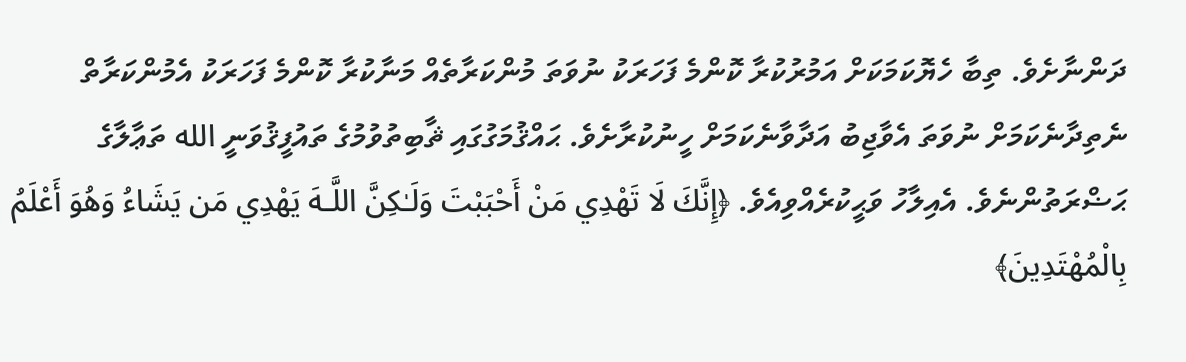ދަންނާށެވެ. ތިބާ ހެޔޮކަމަކަށް އަމުރުކުރާ ކޮންމެ ފަހަރަކު ނުވަތަ މުންކަރާތެއް މަނާކުރާ ކޮންމެ ފަހަރަކު އެމުންކަރާތް ނެތިދާނެކަމަށް ނުވަތަ އެވާޖިބު އަދާވާނެކަމަށް ހީނުކުރާށެވެ. ޙައްޤުމަގުގައި ޘާބިތުވުމުގެ ތައުފީޤުވަނީ الله ތަޢާލާގެ ޙަޟްރަތުންނެވެ. އެއިލާހު ވަޙީކުރެއްވިއެވެ. ﴿إِنَّكَ لَا تَهْدِي مَنْ أَحْبَبْتَ وَلَـٰكِنَّ اللَّـهَ يَهْدِي مَن يَشَاءُ وَهُوَ أَعْلَمُ بِالْمُهْتَدِينَ﴾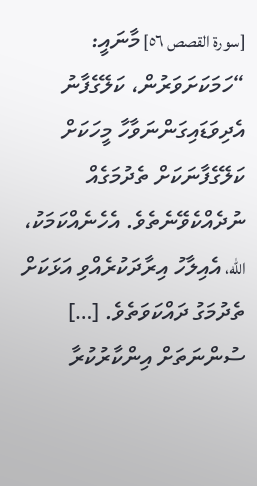[سورة القصص ٥٦] މާނައީ: “ހަމަކަށަވަރުން، ކަލޭގެފާނު އެދިވަޑައިގަންނަވާހާ މީހަކަށް ކަލޭގެފާނަކަށް ތެދުމަގެއް ނުދެއްކެވޭނެތެވެ. އެހެނެއްކަމަކު، الله، އެއިލާހު އިރާދަކުރެއްވި އަޅަކަށް ތެދުމަގު ދައްކަވަތެވެ. […]
ސުންނަތަށް އިންކާރުކުރާ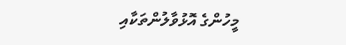މީހުންގެ އޮޅުވާލުންތަކާއި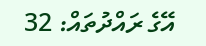އޭގެ ރައްދުތައް: 32